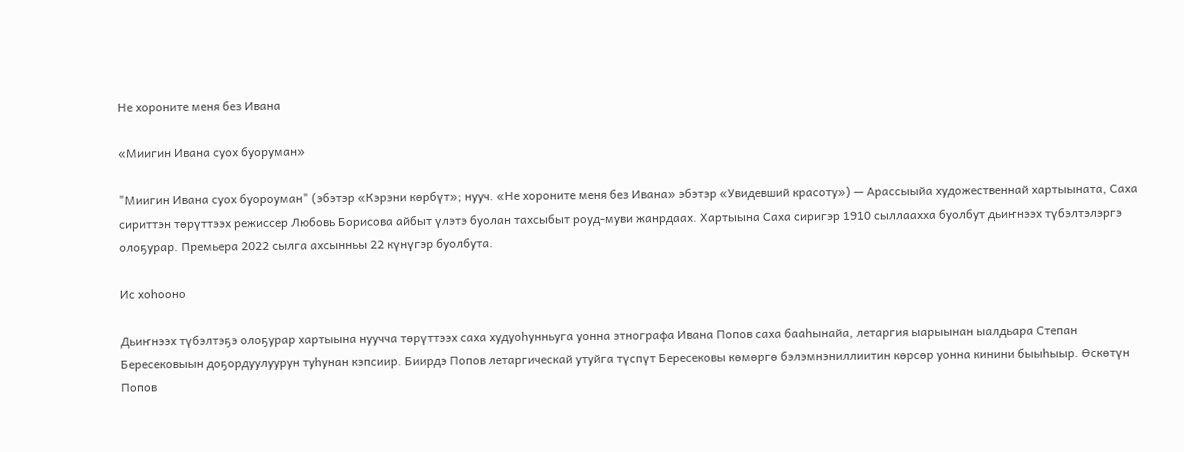Не хороните меня без Ивана

«Миигин Ивана суох буоруман»

"Миигин Ивана суох буороуман" (эбэтэр «Кэрэни көрбүт»; нууч. «Не хороните меня без Ивана» эбэтэр «Увидевший красоту») — Арассыыйа художественнай хартыыната, Саха сириттэн төрүттээх режиссер Любовь Борисова айбыт үлэтэ буолан тахсыбыт роуд-муви жанрдаах. Хартыына Саха сиригэр 1910 сыллаахха буолбут дьиҥнээх түбэлтэлэргэ олоҕурар. Премьера 2022 сылга ахсынньы 22 күнүгэр буолбута.

Ис хоһооно

Дьиҥнээх түбэлтэҕэ олоҕурар хартыына нуучча төрүттээх саха худуоһунньуга уонна этнографа Ивана Попов саха бааһынайа, летаргия ыарыынан ыалдьара Степан Бересековыын доҕордуулуурун туһунан кэпсиир. Биирдэ Попов летаргическай утуйга түспүт Бересековы көмөргө бэлэмнэниллиитин көрсөр уонна кинини быыһыыр. Өскөтүн Попов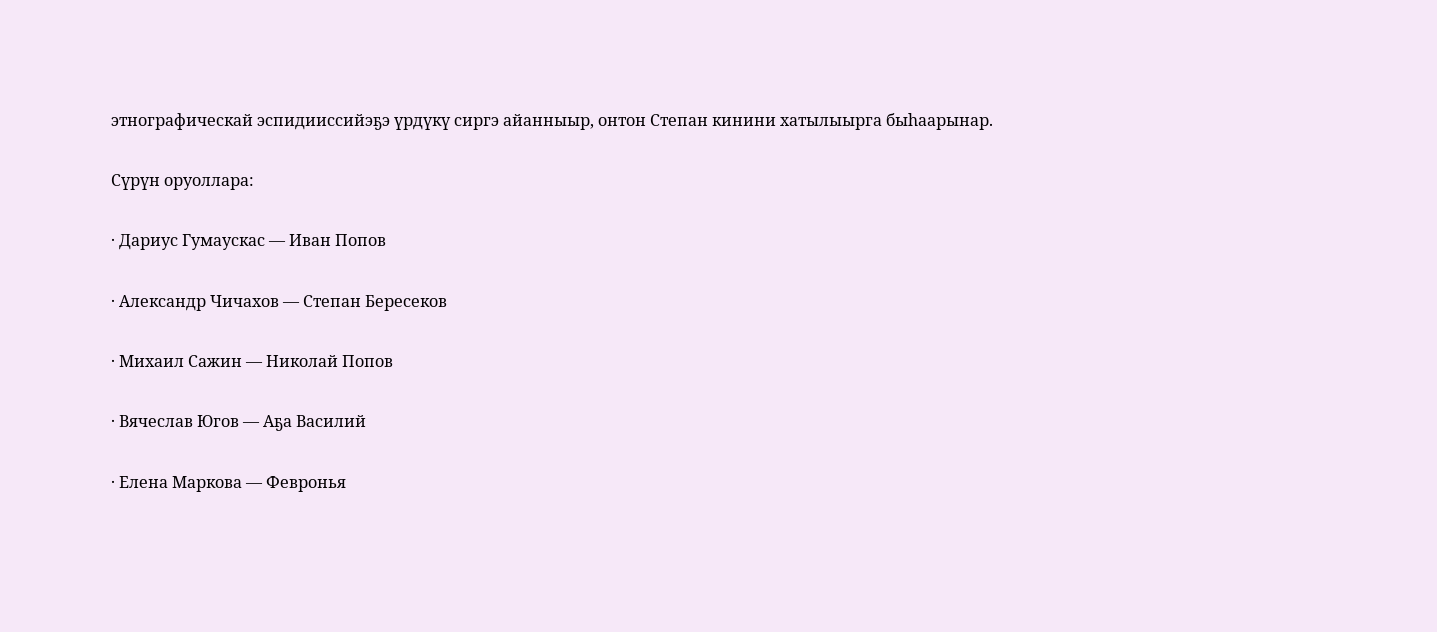этнографическай эспидииссийэҕэ үрдүкү сиргэ айанныыр, онтон Степан кинини хатылыырга быһаарынар.

Сүрүн оруоллара:

· Дариус Гумаускас — Иван Попов

· Александр Чичахов — Степан Бересеков

· Михаил Сажин — Николай Попов

· Вячеслав Югов — Аҕа Василий

· Елена Маркова — Февронья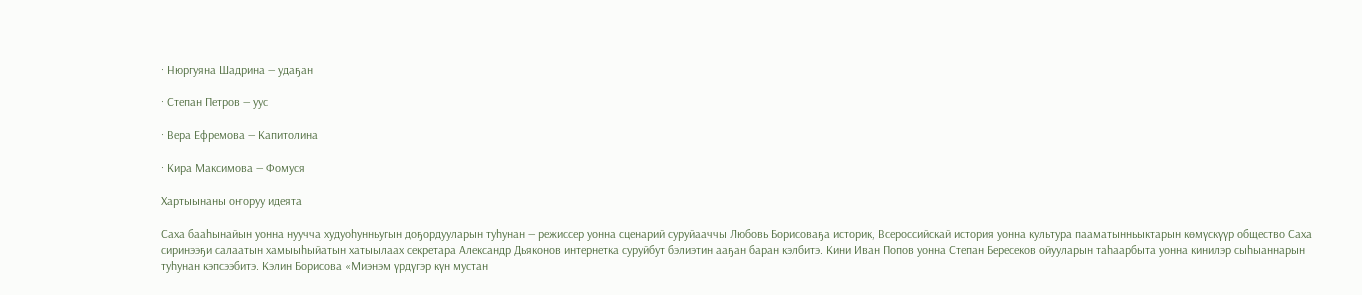· Нюргуяна Шадрина — удаҕан

· Степан Петров — уус

· Вера Ефремова — Капитолина

· Кира Максимова — Фомуся

Хартыынаны оҥоруу идеята

Саха бааһынайын уонна нуучча худуоһунньугын доҕордууларын туһунан — режиссер уонна сценарий суруйааччы Любовь Борисоваҕа историк, Всероссийскай история уонна культура пааматынньыктарын көмүскүүр общество Саха сиринээҕи салаатын хамыыһыйатын хатыылаах секретара Александр Дьяконов интернетка суруйбут бэлиэтин ааҕан баран кэлбитэ. Кини Иван Попов уонна Степан Бересеков ойууларын таһаарбыта уонна кинилэр сыһыаннарын туһунан кэпсээбитэ. Кэлин Борисова «Миэнэм үрдүгэр күн мустан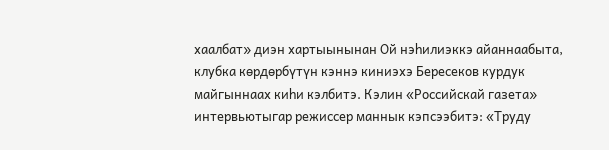хаалбат» диэн хартыынынан Ой нэһилиэккэ айаннаабыта, клубка көрдөрбүтүн кэннэ киниэхэ Бересеков курдук майгыннаах киһи кэлбитэ. Кэлин «Российскай газета» интервьютыгар режиссер маннык кэпсээбитэ: «Труду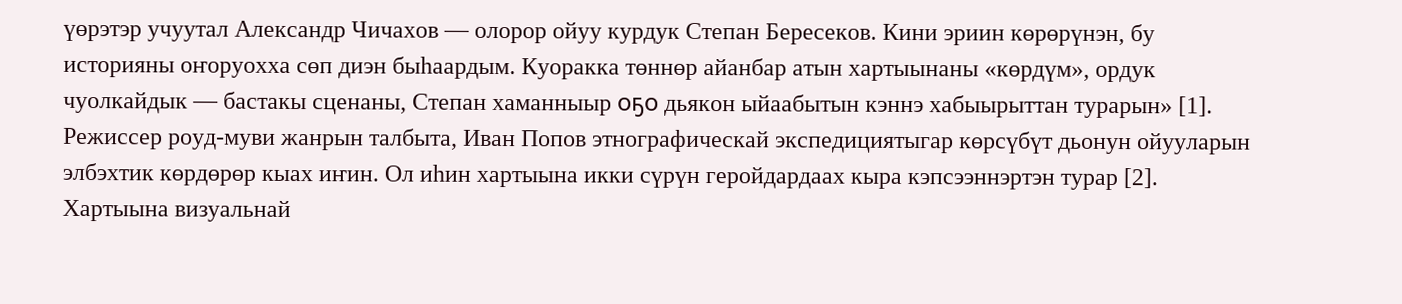үөрэтэр учуутал Александр Чичахов — олорор ойуу курдук Степан Бересеков. Кини эриин көрөрүнэн, бу историяны оҥоруохха сөп диэн быһаардым. Куоракка төннөр айанбар атын хартыынаны «көрдүм», ордук чуолкайдык — бастакы сценаны, Степан хаманныыр оҕо дьякон ыйаабытын кэннэ хабыырыттан турарын» [1]. Режиссер роуд-муви жанрын талбыта, Иван Попов этнографическай экспедициятыгар көрсүбүт дьонун ойууларын элбэхтик көрдөрөр кыах иҥин. Ол иһин хартыына икки сүрүн геройдардаах кыра кэпсээннэртэн турар [2]. Хартыына визуальнай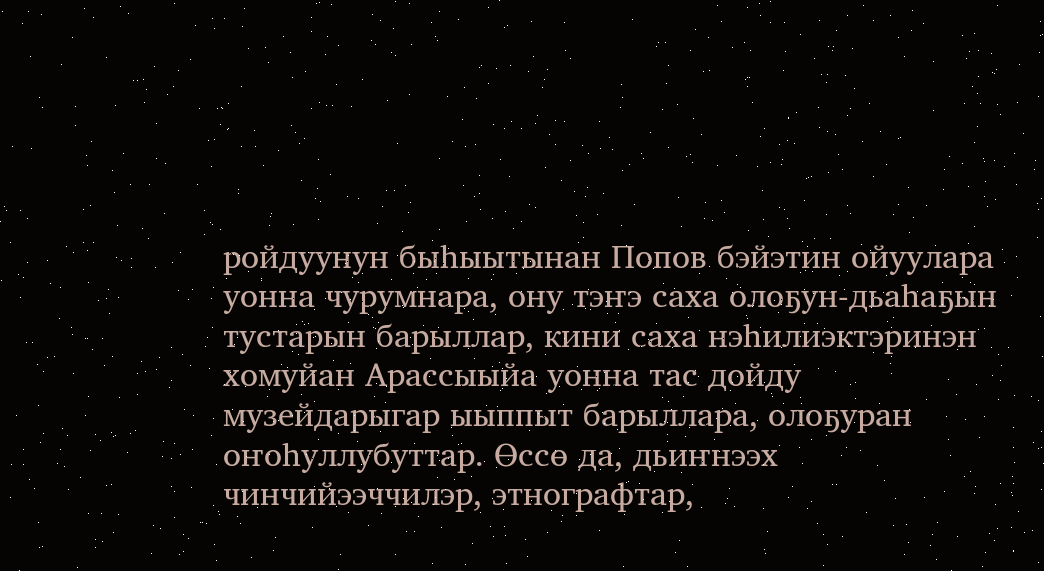ройдуунун быһыытынан Попов бэйэтин ойуулара уонна чурумнара, ону тэҥэ саха олоҕун-дьаһаҕын тустарын барыллар, кини саха нэһилиэктэринэн хомуйан Арассыыйа уонна тас дойду музейдарыгар ыыппыт барыллара, олоҕуран оҥоһуллубуттар. Өссө да, дьиҥнээх чинчийээччилэр, этнографтар,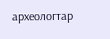археологтар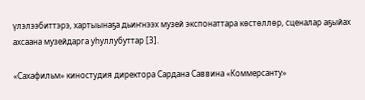үлэлээбиттэрэ, хартыынаҕа дьиҥнээх музей экспонаттара көстөллөр, сценалар аҕыйах ахсаана музейдарга уhуллубуттар [3].

«Сахафильм» киностудия директора Сардана Саввина «Коммерсанту»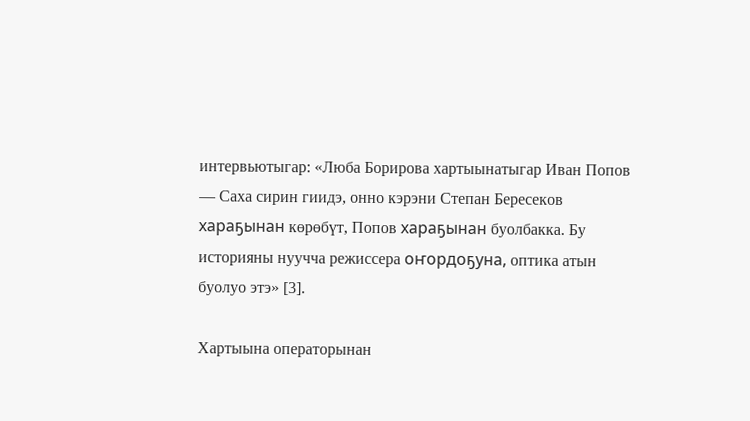интервьютыгар: «Люба Борирова хартыынатыгар Иван Попов — Саха сирин гиидэ, онно кэрэни Степан Бересеков хараҕынан көрөбүт, Попов хараҕынан буолбакка. Бу историяны нуучча режиссера оҥордоҕуна, оптика атын буолуо этэ» [3].

Хартыына операторынан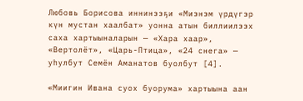Любовь Борисова иннинээҕи «Миэнэм үрдүгэр күн мустан хаалбат» уонна атын биллиилээх саха хартыыналарын — «Хара хаар», «Вертолёт», «Царь-Птица», «24 снега» — уһулбут Семён Аманатов буолбут [4].

«Миигин Ивана суох буорума» хартыына аан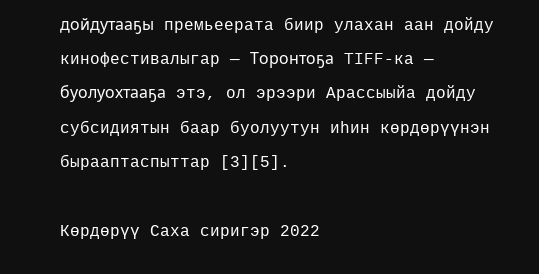дойдутааҕы премьеерата биир улахан аан дойду кинофестивалыгар — Торонтоҕа TIFF-ка — буолуохтааҕа этэ, ол эрээри Арассыыйа дойду субсидиятын баар буолуутун иһин көрдөрүүнэн бырааптаспыттар [3][5].

Көрдөрүү Саха сиригэр 2022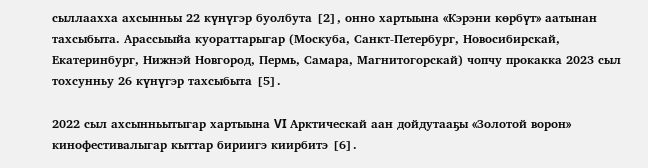сыллаахха ахсынньы 22 күнүгэр буолбута [2], онно хартыына «Кэрэни көрбүт» аатынан тахсыбыта. Арассыыйа куораттарыгар (Москуба, Санкт-Петербург, Новосибирскай, Екатеринбург, Нижнэй Новгород, Пермь, Самара, Магнитогорскай) чопчу прокакка 2023 сыл тохсунньу 26 күнүгэр тахсыбыта [5].

2022 сыл ахсынньытыгар хартыына VI Арктическай аан дойдутааҕы «Золотой ворон» кинофестивалыгар кыттар бириигэ киирбитэ [6].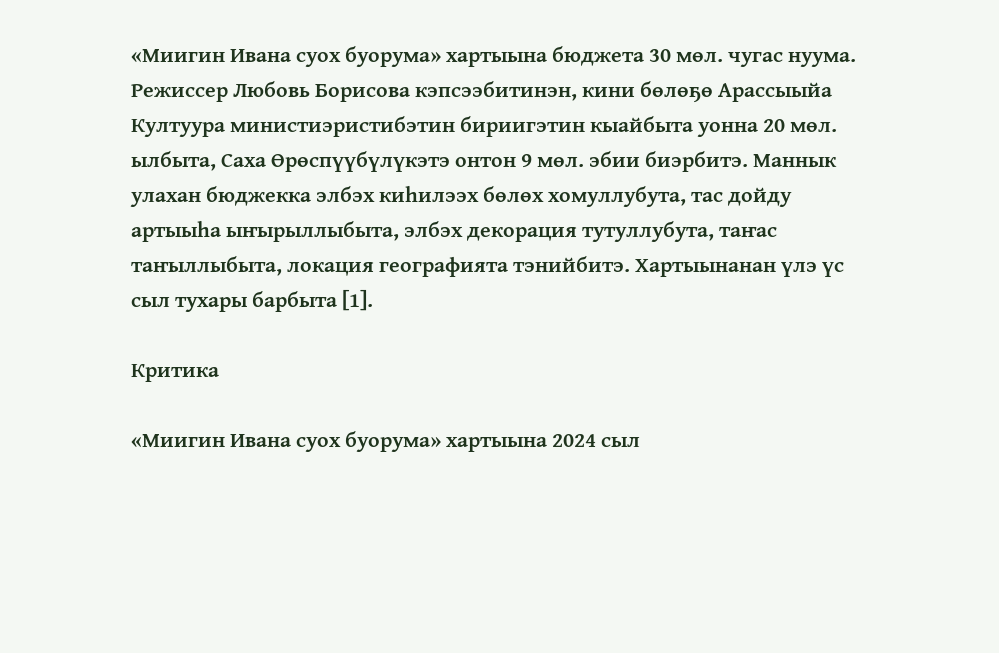«Миигин Ивана суох буорума» хартыына бюджета 30 мөл. чугас нуума. Режиссер Любовь Борисова кэпсээбитинэн, кини бөлөҕө Арассыыйа Култуура министиэристибэтин бириигэтин кыайбыта уонна 20 мөл. ылбыта, Саха Өрөспүүбүлүкэтэ онтон 9 мөл. эбии биэрбитэ. Маннык улахан бюджекка элбэх киһилээх бөлөх хомуллубута, тас дойду артыыһа ыҥырыллыбыта, элбэх декорация тутуллубута, таҥас таҥыллыбыта, локация географията тэнийбитэ. Хартыынанан үлэ үс сыл тухары барбыта [1].

Критика

«Миигин Ивана суох буорума» хартыына 2024 сыл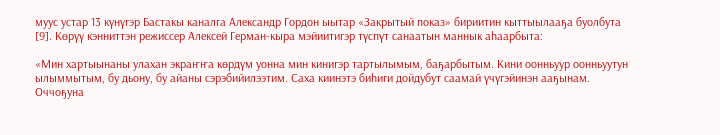муус устар 13 күнүгэр Бастакы каналга Александр Гордон ыытар «Закрытый показ» бириитин кыттыылааҕа буолбута [9]. Көрүү кэнниттэн режиссер Алексей Герман-кыра мэйиитигэр түспүт санаатын маннык аһаарбыта:

«Мин хартыынаны улахан экраҥҥа көрдүм уонна мин кинигэр тартылымым, баҕарбытым. Кини оонньуур оонньуутун ылыммытым, бу дьону, бу айаны сэрэбийилээтим. Саха киинэтэ биһиги дойдубут саамай үчүгэйинэн ааҕынам. Оччоҕуна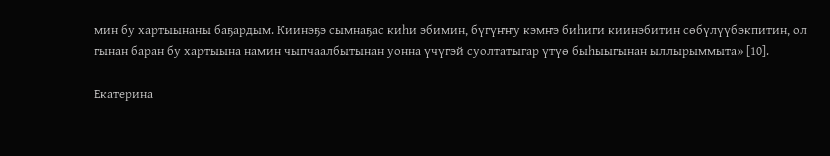мин бу хартыынаны баҕардым. Киинэҕэ сымнаҕас киһи эбимин, бүгүҥҥу кэмҥэ биһиги киинэбитин сөбүлүүбэкпитин, ол гынан баран бу хартыына намин чыпчаалбытынан уонна үчүгэй суолтатыгар үтүө быһыыгынан ыллырыммыта» [10].

Екатерина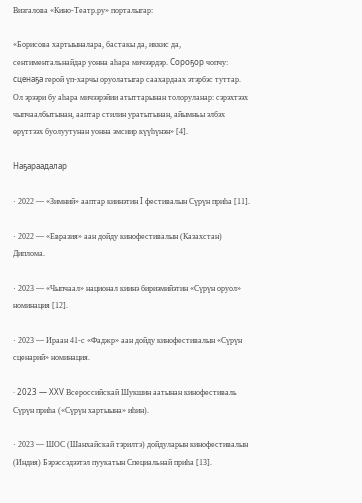Визгалова «Кино-Театр.ру» порталыгар:

«Борисова хартыыналара, бастакы да, иккис да, сентиментальнайдар уонна аһара мичээрдэр. Сороҕор чопчу: сценаҕа герой үп-харчы оруолатыгар саахардаах этэрбэс туттар. Ол эрээри бу аһара мичээрэйии атыттарынан толоруланар: сэрэхтээх чыпчаалбытынан, ааптар стилин уратытынан, айымньы элбэх өрүттээх буолуутунан уонна эмсиир күүһүнэн» [4].

Наҕараадалар

· 2022 — «Зимний» ааптар киинэтин I фестивалын Сүрүн приһа [11].

· 2022 — «Евразия» аан дойду кинофестивалын (Казахстан) Диплома.

· 2023 — «Чыпчаал» национал киинэ бириэмийэтин «Сүрүн оруол» номинация [12].

· 2023 — Ираан 41-с «Фаджр» аан дойду кинофестивалын «Сүрүн сценарий» номинация.

· 2023 — XXV Всероссийскай Шукшин аатынан кинофестиваль Сүрүн приһа («Сүрүн хартыына» иһин).

· 2023 — ШОС (Шанхайскай тэрилтэ) дойдуларын кинофестивалын (Индия) Бэрэссэдээтэл пуукатын Специальнай приһа [13].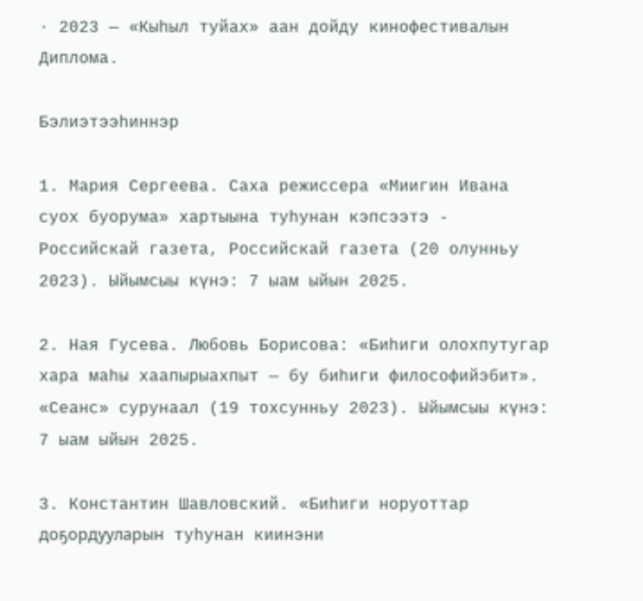· 2023 — «Кыһыл туйах» аан дойду кинофестивалын Диплома.

Бэлиэтээһиннэр

1. Мария Сергеева. Саха режиссера «Миигин Ивана суох буорума» хартыына туһунан кэпсээтэ - Российскай газета, Российскай газета (20 олунньу 2023). Ыйымсыы күнэ: 7 ыам ыйын 2025.

2. Ная Гусева. Любовь Борисова: «Биһиги олохпутугар хара маһы хаапырыахпыт — бу биһиги философийэбит». «Сеанс» сурунаал (19 тохсунньу 2023). Ыйымсыы күнэ: 7 ыам ыйын 2025.

3. Константин Шавловский. «Биһиги норуоттар доҕордууларын туһунан киинэни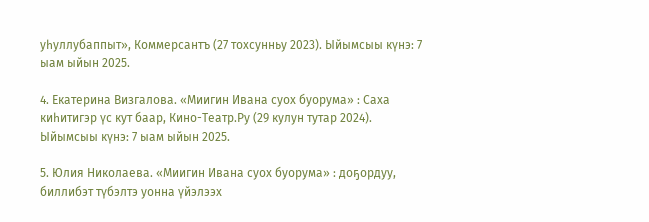уһуллубаппыт», Коммерсантъ (27 тохсунньу 2023). Ыйымсыы күнэ: 7 ыам ыйын 2025.

4. Екатерина Визгалова. «Миигин Ивана суох буорума» : Саха киһитигэр үс кут баар, Кино-Театр.Ру (29 кулун тутар 2024). Ыйымсыы күнэ: 7 ыам ыйын 2025.

5. Юлия Николаева. «Миигин Ивана суох буорума» : доҕордуу, биллибэт түбэлтэ уонна үйэлээх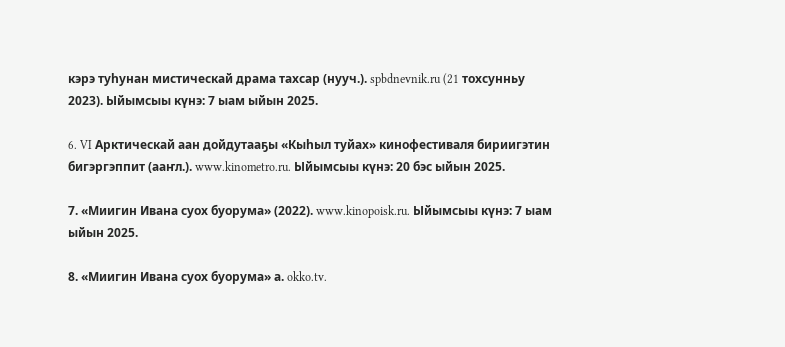кэрэ туһунан мистическай драма тахсар (нууч.). spbdnevnik.ru (21 тохсунньу 2023). Ыйымсыы күнэ: 7 ыам ыйын 2025.

6. VI Арктическай аан дойдутааҕы «Кыһыл туйах» кинофестиваля бириигэтин бигэргэппит (ааҥл.). www.kinometro.ru. Ыйымсыы күнэ: 20 бэс ыйын 2025.

7. «Миигин Ивана суох буорума» (2022). www.kinopoisk.ru. Ыйымсыы күнэ: 7 ыам ыйын 2025.

8. «Миигин Ивана суох буорума» а. okko.tv.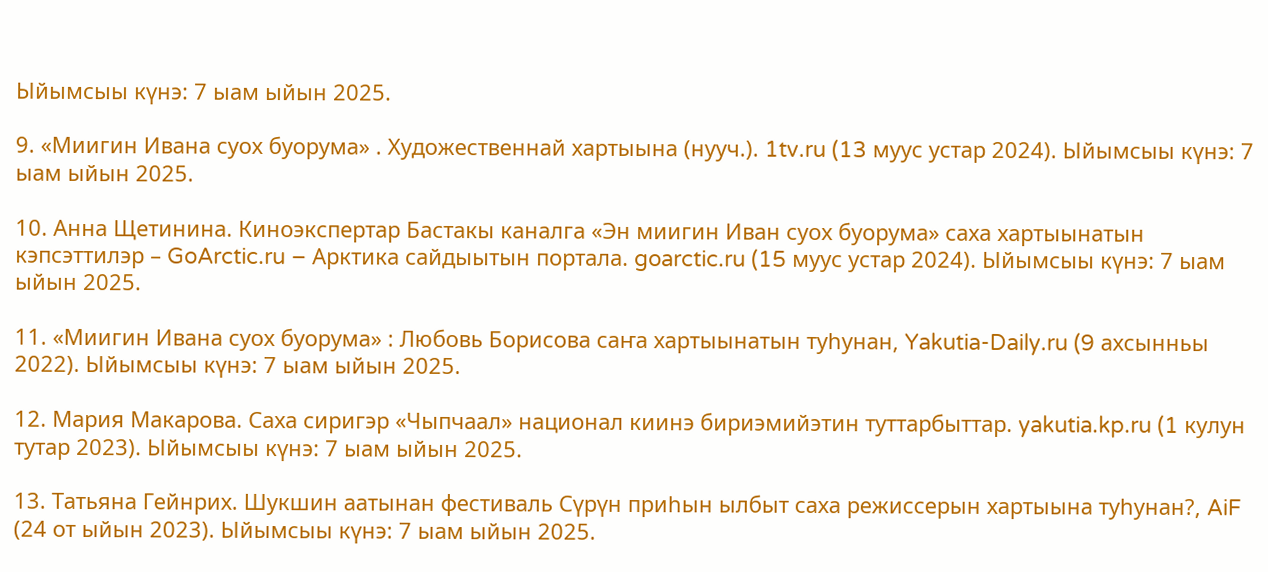Ыйымсыы күнэ: 7 ыам ыйын 2025.

9. «Миигин Ивана суох буорума» . Художественнай хартыына (нууч.). 1tv.ru (13 муус устар 2024). Ыйымсыы күнэ: 7 ыам ыйын 2025.

10. Анна Щетинина. Киноэкспертар Бастакы каналга «Эн миигин Иван суох буорума» саха хартыынатын кэпсэттилэр – GoArctic.ru – Арктика сайдыытын портала. goarctic.ru (15 муус устар 2024). Ыйымсыы күнэ: 7 ыам ыйын 2025.

11. «Миигин Ивана суох буорума» : Любовь Борисова саҥа хартыынатын туһунан, Yakutia-Daily.ru (9 ахсынньы 2022). Ыйымсыы күнэ: 7 ыам ыйын 2025.

12. Мария Макарова. Саха сиригэр «Чыпчаал» национал киинэ бириэмийэтин туттарбыттар. yakutia.kp.ru (1 кулун тутар 2023). Ыйымсыы күнэ: 7 ыам ыйын 2025.

13. Татьяна Гейнрих. Шукшин аатынан фестиваль Сүрүн приһын ылбыт саха режиссерын хартыына туһунан?, AiF (24 от ыйын 2023). Ыйымсыы күнэ: 7 ыам ыйын 2025.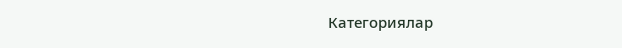Категориялар